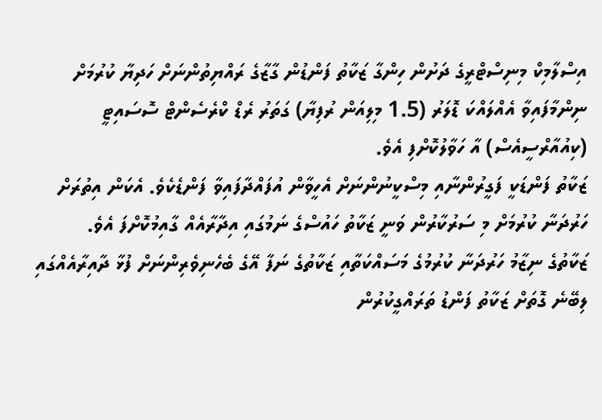އިސްލާމިކް މިނިސްޓްރީގެ ދަށުން ހިންގާ ޒަކާތު ފަންޑުން ގާޒާގެ ރައްޔިތުންނަށް ހަދިޔާ ކުރުމަށް ނިންމާފައިވާ އެއްލައްކަ ޑޮލަރު (1.5 މިލިއަން ރުފިޔާ) ގަތަރު ރެޑް ކްރެސެންޓް ސޮސައިޓީ (ކިއުއާރްސީއެސް) އާ ހަވާލުކޮށްފި އެވެ.
ޒަކާތު ފަންޑަކީ ފަގީރުންނާއި މިސްކީނުންނަށް އެހީވާން އުފައްދާފައިވާ ފަންޑެކެވެ. އެކަން އިތުރަށް ހަރުދަނާ ކުރުމަށް މި ސަރުކާރުން ވަނީ ޒަކާތު ހައުސްގެ ނަމުގައި އިދާރާއެއް ގާއިމުކޮށްފަ އެވެ.
ޒަކާތުގެ ނިޒާމު ހަރުދަނާ ކުރުމުގެ މަސައްކަތާއި ޒަކާތުގެ ނަފާ އޭގެ ބެހެނިވެރިންނަށް ފުޅާ ދާއިރާއެއްގައި ލިބޭނެ ގޮތަށް ޒަކާތު ފަންޑު ތަރައްގީކުރުން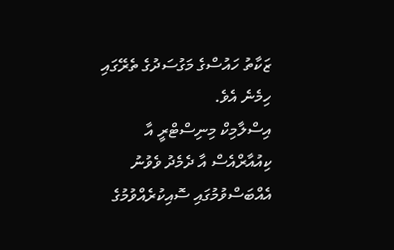ޒަކާތު ހައުސްގެ މަގުސަދުގެ ތެރޭގައި ހިމެނެ އެވެ.
އިސްލާމިކް މިނިސްޓްރީ އާ ކިއުއާރްއެސް އާ ދެމެދު ވެވުނު އެއްބަސްވުމުގައި ސޮއިކުރެއްވުމުގެ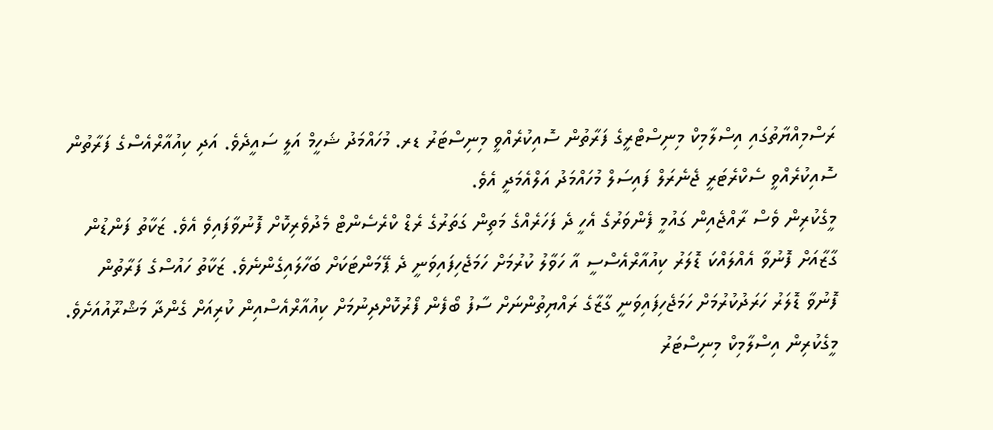ރަސްމިއްޔާތުގައި އިސްލާމިކް މިނިސްޓްރީގެ ފަރާތުން ސޮއިކުރެއްވީ މިނިސްޓަރު ޑރ. މުހައްމަދު ޝަހީމް އަލީ ސައީދެވެ. އަދި ކިއުއާރްއެސްގެ ފަރާތުން ސޮއިކުރެއްވީ ސެކްރެޓަރީ ޖެނެރަލް ފައިސަލް މުހައްމަދު އަލްއެމަދީ އެވެ.
މީގެކުރިން ވެސް ރާއްޖެއިން ގައުމީ ފެންވަރުގެ އެހީ ދެ ފަހަރެއްގެ މަތިން ގަތަރުގެ ރެޑް ކްރެސެންޓް މެދުވެރިކޮށް ފޮނުވާފައިވެ އެވެ. ޒަކާތު ފަންޑުން ގާޒާއަށް ފޮނުވާ އެއްލައްކަ ޑޮލަރު ކިއުއާރްއެސްސީ އާ ހަވާލު ކުރުމަށް ހަމަޖެހިފައިވަނީ ދެ ޕޭމަންޓަކަށް ބަހާލައިގެންނެވެ. ޒަކާތު ހައުސްގެ ފަރާތުން ފޮނުވާ ޑޮލަރު ހަރަދުކުރުމަށް ހަމަޖެހިފައިވަނީ ގާޒާގެ ރައްޔިތުންނަށް ސާފު ބޯފެން ފޯރުކޮށްދިނުމަށް ކިއުއާރްއެސްއިން ކުރިއަށް ގެންދާ މަޝްރޫއުއަށެވެ.
މީގެކުރިން އިސްލާމިކް މިނިސްޓަރު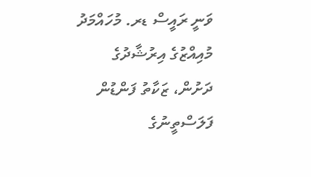ވަނީ ރައީސް ޑރ. މުހައްމަދު މުއިއްޒުގެ އިރުޝާދުގެ ދަށުން، ޒަކާތު ފަންޑުން ފަލަސްތީނުގެ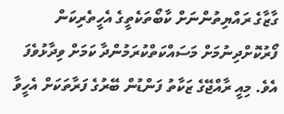ގާޒާގެ ރައްޔިތުންނަށް ކާބޯތަކެތީގެ އެހީތެރިކަން ފޯރުކޮށްދިނުމަށް މަސައްކަތްކުރަމުންދާ ކަމަށް ވިދާޅުވެފަ އެވެ. މިއީ ރާއްޖޭގެ ޒަކާތު ފަންޑުން ބޭރުގެ ފަރާތަކަށް އެހީވާ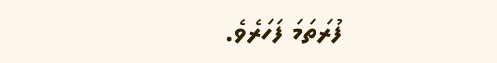ފުރަތަމަ ފަހަރެވެ.